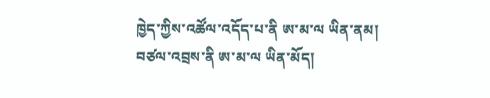ཁྱེད་ཀྱིས་འཚོལ་འདོད་པ་ནི ཨ་མ་ལ ཡིན་ནམ།
བཙལ་འབྲས་ནི ཨ་མ་ལ ཡིན་མོད།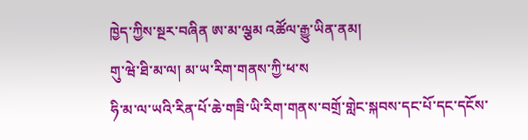ཁྱེད་ཀྱིས་སྔར་བཞིན ཨ་མ་ལྕམ འཚོལ་རྒྱུ་ཡིན་ནམ།
གུ་ཝེ་ཐི་མ་ལ། མ་ཡ་རིག་གནས་ཀྱི་ཕ་ས
ཧི་མ་ལ་ཡའི་རིན་པོ་ཆེ་གཟི་ཡི་རིག་གནས་བགྲོ་གླེང་སྐབས་དང་པོ་དང་དངོས་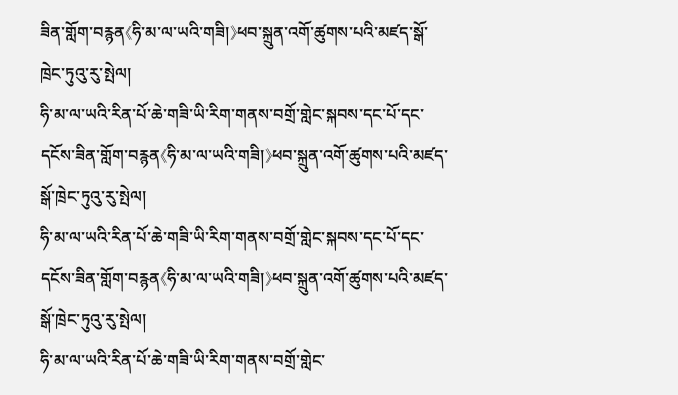ཟིན་གློག་བརྙན《ཧི་མ་ལ་ཡའི་གཟི།》ཕབ་སྐྲུན་འགོ་ཚུགས་པའི་མཛད་སྒོ་ཁྲེང་ཏུའུ་རུ་སྤེལ།
ཧི་མ་ལ་ཡའི་རིན་པོ་ཆེ་གཟི་ཡི་རིག་གནས་བགྲོ་གླེང་སྐབས་དང་པོ་དང་དངོས་ཟིན་གློག་བརྙན《ཧི་མ་ལ་ཡའི་གཟི།》ཕབ་སྐྲུན་འགོ་ཚུགས་པའི་མཛད་སྒོ་ཁྲེང་ཏུའུ་རུ་སྤེལ།
ཧི་མ་ལ་ཡའི་རིན་པོ་ཆེ་གཟི་ཡི་རིག་གནས་བགྲོ་གླེང་སྐབས་དང་པོ་དང་དངོས་ཟིན་གློག་བརྙན《ཧི་མ་ལ་ཡའི་གཟི།》ཕབ་སྐྲུན་འགོ་ཚུགས་པའི་མཛད་སྒོ་ཁྲེང་ཏུའུ་རུ་སྤེལ།
ཧི་མ་ལ་ཡའི་རིན་པོ་ཆེ་གཟི་ཡི་རིག་གནས་བགྲོ་གླེང་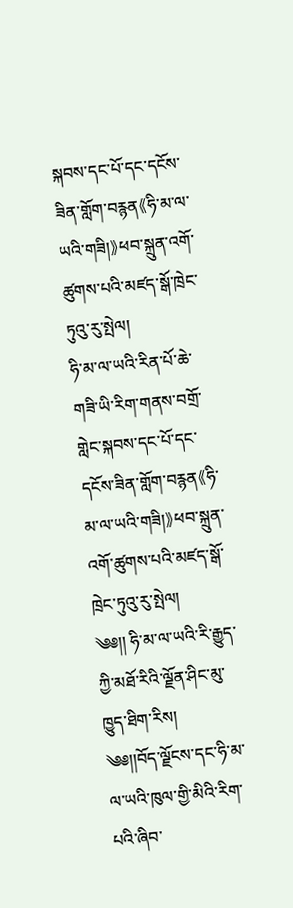སྐབས་དང་པོ་དང་དངོས་ཟིན་གློག་བརྙན《ཧི་མ་ལ་ཡའི་གཟི།》ཕབ་སྐྲུན་འགོ་ཚུགས་པའི་མཛད་སྒོ་ཁྲེང་ཏུའུ་རུ་སྤེལ།
ཧི་མ་ལ་ཡའི་རིན་པོ་ཆེ་གཟི་ཡི་རིག་གནས་བགྲོ་གླེང་སྐབས་དང་པོ་དང་དངོས་ཟིན་གློག་བརྙན《ཧི་མ་ལ་ཡའི་གཟི།》ཕབ་སྐྲུན་འགོ་ཚུགས་པའི་མཛད་སྒོ་ཁྲེང་ཏུའུ་རུ་སྤེལ།
༄༅།། ཧི་མ་ལ་ཡའི་རི་རྒྱུད་ཀྱི་མཐོ་རིའི་ལྗོན་ཤིང་མུ་ཁྱུད་ཐིག་རིས།
༄༅།།བོད་ལྗོངས་དང་ཧི་མ་ལ་ཡའི་ཁུལ་གྱི་མིའི་རིག་པའི་ཞིབ་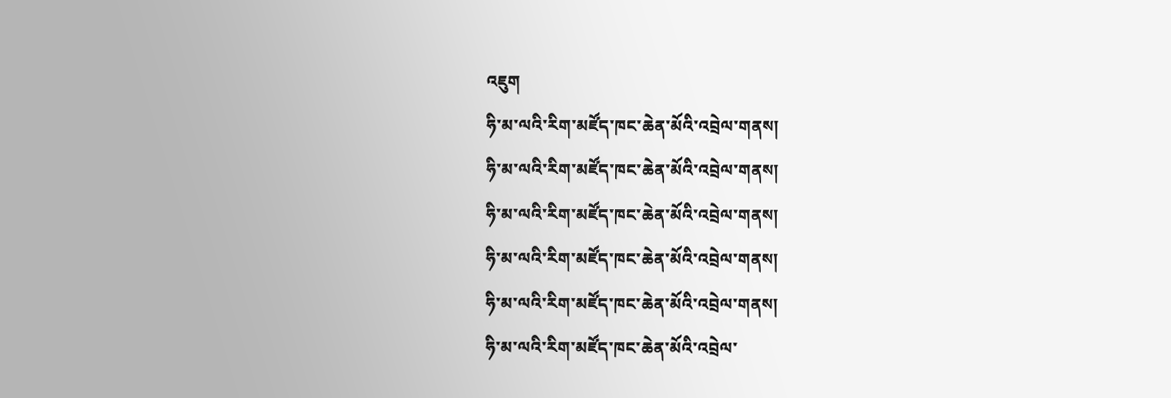འཇུག
ཧི་མ་ལའི་རིག་མཛོད་ཁང་ཆེན་མོའི་འབྲེལ་གནས།
ཧི་མ་ལའི་རིག་མཛོད་ཁང་ཆེན་མོའི་འབྲེལ་གནས།
ཧི་མ་ལའི་རིག་མཛོད་ཁང་ཆེན་མོའི་འབྲེལ་གནས།
ཧི་མ་ལའི་རིག་མཛོད་ཁང་ཆེན་མོའི་འབྲེལ་གནས།
ཧི་མ་ལའི་རིག་མཛོད་ཁང་ཆེན་མོའི་འབྲེལ་གནས།
ཧི་མ་ལའི་རིག་མཛོད་ཁང་ཆེན་མོའི་འབྲེལ་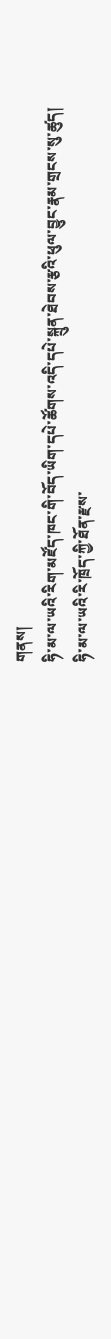གནས།
ཧི་མ་ལ་ཡའི་རིག་མཛོད་ཁང་གི་བོད་ཡིག་དཔེ་ཚོགས་འདི་དཔེ་སྐྲུན་ཐེབས་རྩའི་ཕུལ་བྱུང་རྣམ་གྲངས་སུ་ཚུད།
ཧི་མ་ལ་ཡའི་རི་ཁྲོད་ཀྱི་ཐོན་རྫས་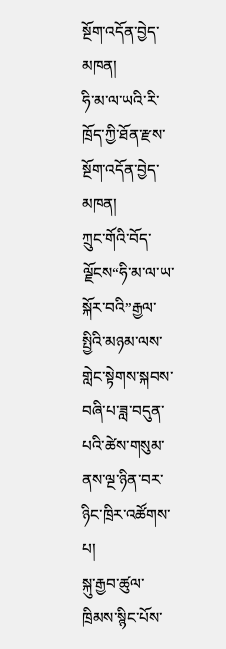སྔོག་འདོན་བྱེད་མཁན།
ཧི་མ་ལ་ཡའི་རི་ཁྲོད་ཀྱི་ཐོན་རྫས་སྔོག་འདོན་བྱེད་མཁན།
ཀྲུང་གོའི་བོད་ལྗོངས“ཧི་མ་ལ་ཡ་སྐོར་བའི”རྒྱལ་སྤྱིའི་མཉམ་ལས་གླེང་སྟེགས་སྐབས་བཞི་པ་ཟླ་བདུན་པའི་ཚེས་གསུམ་ནས་ལྔ་ཉིན་བར་ཉིང་ཁྲིར་འཚོགས་པ།
སྐུ་རྒྱབ་ཚུལ་ཁྲིམས་སྙིང་པོས་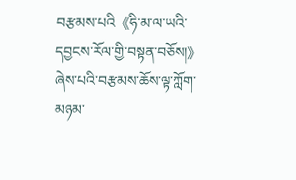བརྩམས་པའི《ཧི་མ་ལ་ཡའི་དབྱངས་རོལ་གྱི་བསྟན་བཅོས།》ཞེས་པའི་བརྩམས་ཆོས་ལྟ་ཀློག་མཉམ་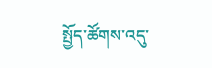སྤྱོད་ཚོགས་འདུ་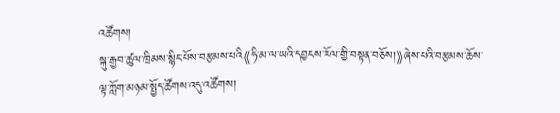འཚོགས།
སྐུ་རྒྱབ་ཚུལ་ཁྲིམས་སྙིང་པོས་བརྩམས་པའི《ཧི་མ་ལ་ཡའི་དབྱངས་རོལ་གྱི་བསྟན་བཅོས།》ཞེས་པའི་བརྩམས་ཆོས་ལྟ་ཀློག་མཉམ་སྤྱོད་ཚོགས་འདུ་འཚོགས།